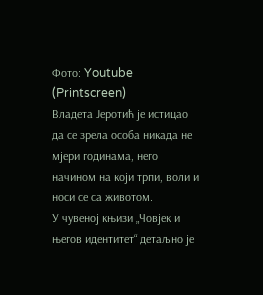Фото: Youtube (Printscreen)
Владета Јеротић је истицао да се зрела особа никада не мјери годинама, него начином на који трпи, воли и носи се са животом.
У чувеној књизи „Човјек и његов идентитет“ детаљно је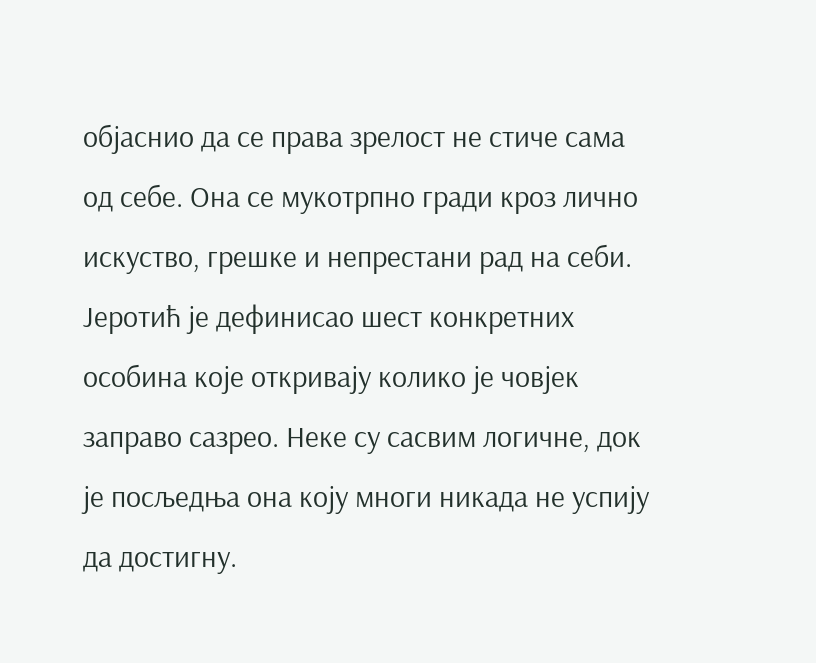објаснио да се права зрелост не стиче сама од себе. Она се мукотрпно гради кроз лично искуство, грешке и непрестани рад на себи.
Јеротић је дефинисао шест конкретних особина које откривају колико је човјек заправо сазрео. Неке су сасвим логичне, док је посљедња она коју многи никада не успију да достигну.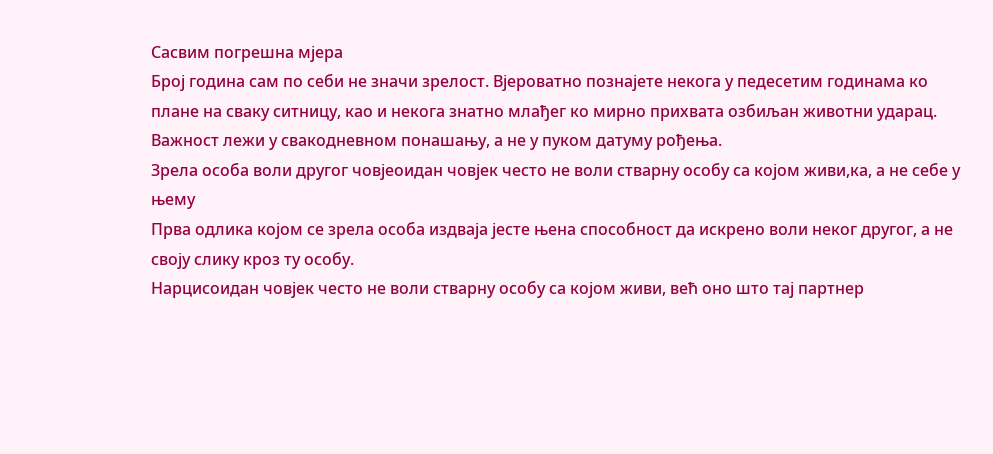Сасвим погрешна мјера
Број година сам по себи не значи зрелост. Вјероватно познајете некога у педесетим годинама ко плане на сваку ситницу, као и некога знатно млађег ко мирно прихвата озбиљан животни ударац.
Важност лежи у свакодневном понашању, а не у пуком датуму рођења.
Зрела особа воли другог човјеоидан човјек често не воли стварну особу са којом живи,ка, а не себе у њему
Прва одлика којом се зрела особа издваја јесте њена способност да искрено воли неког другог, а не своју слику кроз ту особу.
Нарцисоидан човјек често не воли стварну особу са којом живи, већ оно што тај партнер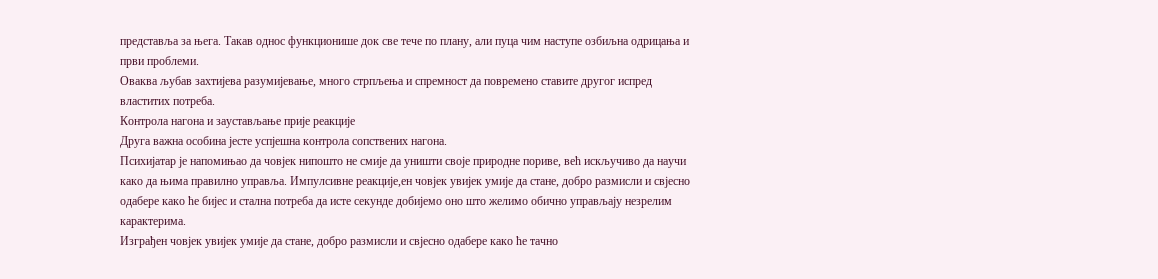представља за њега. Такав однос функционише док све тече по плану, али пуца чим наступе озбиљна одрицања и први проблеми.
Оваква љубав захтијева разумијевање, много стрпљења и спремност да повремено ставите другог испред властитих потреба.
Контрола нагона и заустављање прије реакције
Друга важна особина јесте успјешна контрола сопствених нагона.
Психијатар је напомињао да човјек нипошто не смије да уништи своје природне пориве, већ искључиво да научи како да њима правилно управља. Импулсивне реакције,ен човјек увијек умије да стане, добро размисли и свјесно одабере како ће бијес и стална потреба да исте секунде добијемо оно што желимо обично управљају незрелим карактерима.
Изграђен човјек увијек умије да стане, добро размисли и свјесно одабере како ће тачно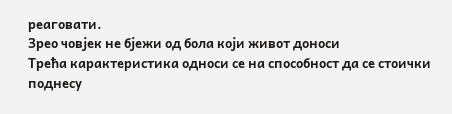реаговати.
Зрео човјек не бјежи од бола који живот доноси
Трећа карактеристика односи се на способност да се стоички поднесу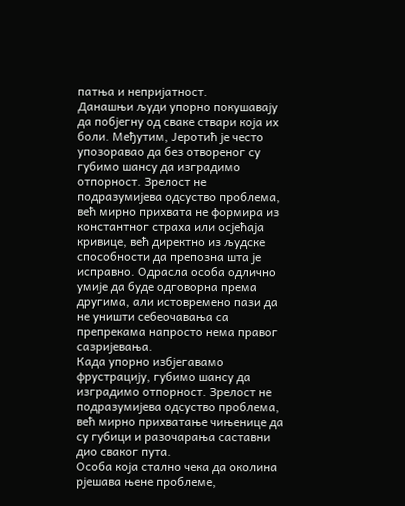патња и непријатност.
Данашњи људи упорно покушавају да побјегну од сваке ствари која их боли. Међутим, Јеротић је често упозоравао да без отвореног су губимо шансу да изградимо отпорност. Зрелост не подразумијева одсуство проблема, већ мирно прихвата не формира из константног страха или осјећаја кривице, већ директно из људске способности да препозна шта је исправно. Одрасла особа одлично умије да буде одговорна према другима, али истовремено пази да не уништи себеочавања са препрекама напросто нема правог сазријевања.
Када упорно избјегавамо фрустрацију, губимо шансу да изградимо отпорност. Зрелост не подразумијева одсуство проблема, већ мирно прихватање чињенице да су губици и разочарања саставни дио сваког пута.
Особа која стално чека да околина рјешава њене проблеме,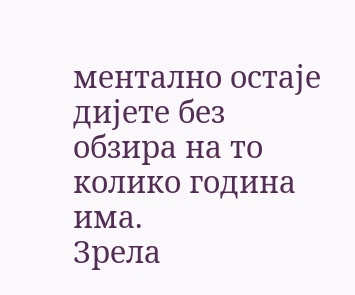ментално остаје дијете без обзира на то колико година има.
Зрела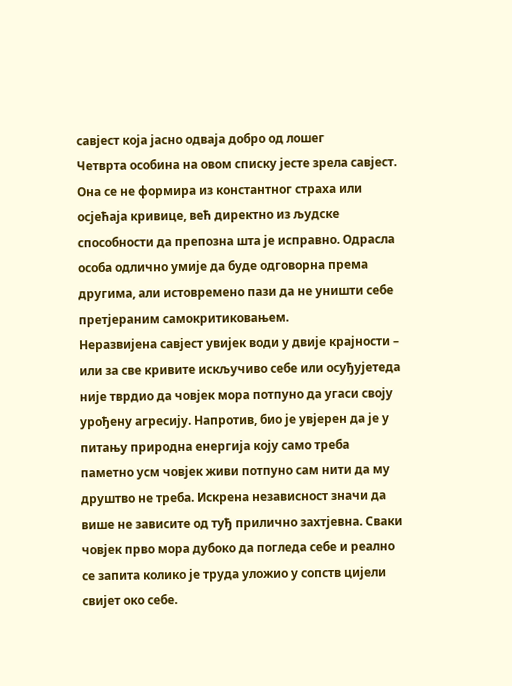савјест која јасно одваја добро од лошег
Четврта особина на овом списку јесте зрела савјест.
Она се не формира из константног страха или осјећаја кривице, већ директно из људске способности да препозна шта је исправно. Одрасла особа одлично умије да буде одговорна према другима, али истовремено пази да не уништи себе претјераним самокритиковањем.
Неразвијена савјест увијек води у двије крајности – или за све кривите искључиво себе или осуђујетеда није тврдио да човјек мора потпуно да угаси своју урођену агресију. Напротив, био је увјерен да је у питању природна енергија коју само треба паметно усм човјек живи потпуно сам нити да му друштво не треба. Искрена независност значи да више не зависите од туђ прилично захтјевна. Сваки човјек прво мора дубоко да погледа себе и реално се запита колико је труда уложио у сопств цијели свијет око себе.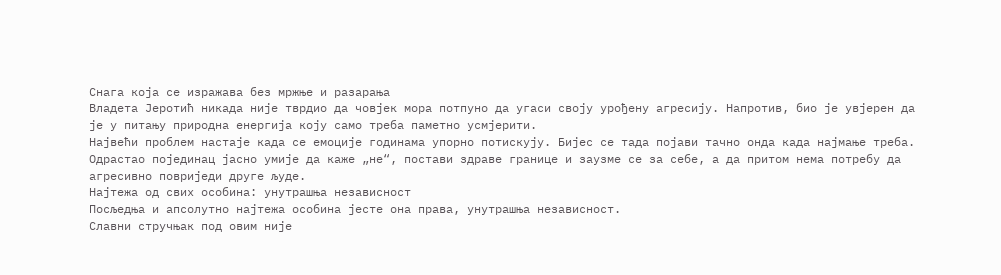Снага која се изражава без мржње и разарања
Владета Јеротић никада није тврдио да човјек мора потпуно да угаси своју урођену агресију. Напротив, био је увјерен да је у питању природна енергија коју само треба паметно усмјерити.
Највећи проблем настаје када се емоције годинама упорно потискују. Бијес се тада појави тачно онда када најмање треба.
Одрастао појединац јасно умије да каже „не“, постави здраве границе и заузме се за себе, а да притом нема потребу да агресивно повриједи друге људе.
Најтежа од свих особина: унутрашња независност
Посљедња и апсолутно најтежа особина јесте она права, унутрашња независност.
Славни стручњак под овим није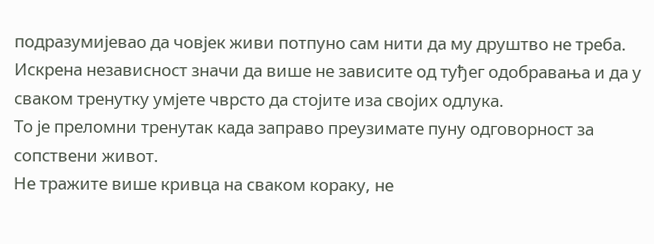подразумијевао да човјек живи потпуно сам нити да му друштво не треба. Искрена независност значи да више не зависите од туђег одобравања и да у сваком тренутку умјете чврсто да стојите иза својих одлука.
То је преломни тренутак када заправо преузимате пуну одговорност за сопствени живот.
Не тражите више кривца на сваком кораку, не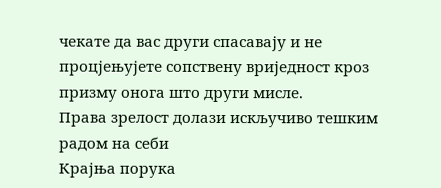чекате да вас други спасавају и не процјењујете сопствену вриједност кроз призму онога што други мисле.
Права зрелост долази искључиво тешким радом на себи
Крајња порука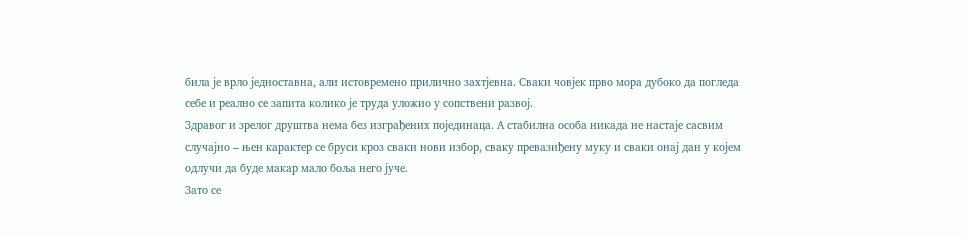била је врло једноставна, али истовремено прилично захтјевна. Сваки човјек прво мора дубоко да погледа себе и реално се запита колико је труда уложио у сопствени развој.
Здравог и зрелог друштва нема без изграђених појединаца. А стабилна особа никада не настаје сасвим случајно – њен карактер се бруси кроз сваки нови избор, сваку превазиђену муку и сваки онај дан у којем одлучи да буде макар мало боља него јуче.
Зато се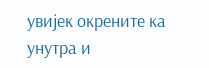увијек окрените ка унутра и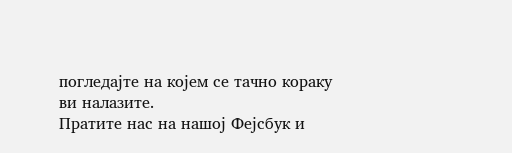погледајте на којем се тачно кораку ви налазите.
Пратите нас на нашој Фејсбук и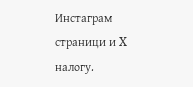Инстаграм страници и X налогу.